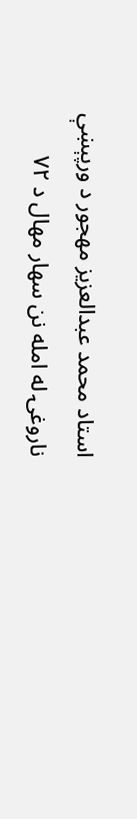استاد محمد عبدالعزیز مهجور د ورپېښې ناروغۍ له امله نن سهار مهال د ۷۲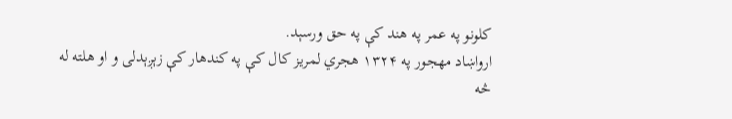کلونو په عمر په هند کې په حق ورسېد.
ارواښاد مهجور په ۱۳۲۴ هجري لمریز کال کې په کندهار کې زېږېدلی و او هلته له څه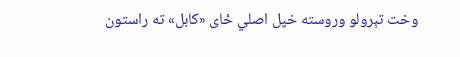وخت تېرولو وروسته خپل اصلي ځای «کابل» ته راستون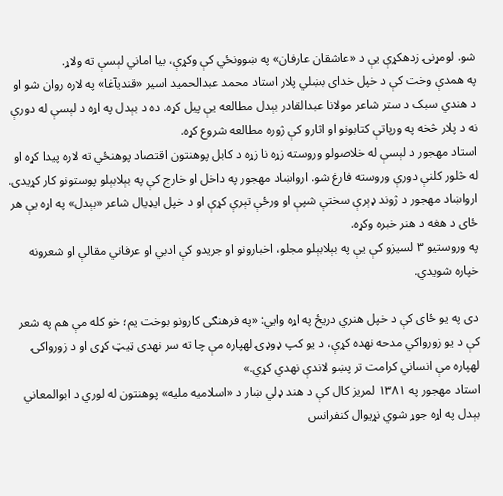شو. لومړنۍ زدهکړې یې د «عاشقان عارفان» په ښوونځي کې وکړې، بیا اماني لېسې ته ولاړ.
په همدې وخت کې د خپل خدای بښلي پلار استاد محمد عبدالحمید اسیر «قنديآغا» په لاره روان شو او د هندي سبک د ستر شاعر مولانا عبدالقادر بېدل مطالعه یې پیل کړه. ده د بېدل په اړه د لېسې له دورې نه د پلار څخه په ورپاتې کتابونو او اثارو کې ژوره مطالعه شروع کړه.
استاد مهجور د لېسې له خلاصولو وروسته زړه نا زړه د کابل پوهنتون اقتصاد پوهنځي ته لاره پیدا کړه او له څلور کلنې دورې وروسته فارغ شو. ارواښاد مهجور په داخل او خارج کې په بېلابېلو پوستونو کار کړیدی.
ارواښاد مهجور د ژوند ډېرې سختې شپې او ورځې تېرې کړې او د خپل ایډیال شاعر «بېدل» په اړه یې هر ځای د هغه د هنر خبره وکړه.
په وروستیو ۳ لسیزو کې یې په بېلابېلو مجلو، اخبارونو او جریدو کې ادبي او عرفاني مقالې او شعرونه خپاره شويدي.

دی په یو ځای کې د خپل هنري دریځ په اړه وايي: «په فرهنګی کارونو بوخت یم؛ خو کله مې هم په شعر کې د یو زورواکي مدحه نهده کړې، د یو کپ ډوډۍ لهپاره مې چا ته سر نهدی ټیټ کړی او د زورواکۍ لهپاره مې انساني کرامت تر پښو لاندې نهدي کړي.»
استاد مهجور په ۱۳۸۱ لمریز کال کې د هند ډلي ښار د «اسلامیه ملیه» پوهنتون له لوري د ابوالمعاني بېدل په اړه جوړ شوي نړیوال کنفرانس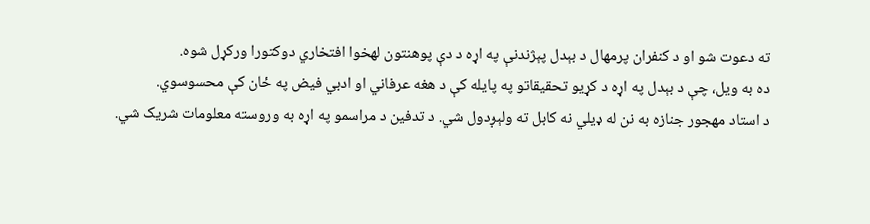ته دعوت شو او د کنفران پرمهال د بېدل پېژندنې په اړه د دې پوهنتون لهخوا افتخاري دوکتورا ورکړل شوه.
ده به ویل، چې د بېدل په اړه د کړیو تحقیقاتو په پایله کې د هغه عرفاني او ادبي فیض په ځان کې محسوسوي.
د استاد مهجور جنازه به نن له ډیلي نه کابل ته ولېږدول شي. د تدفین د مراسمو په اړه به وروسته معلومات شریک شي.